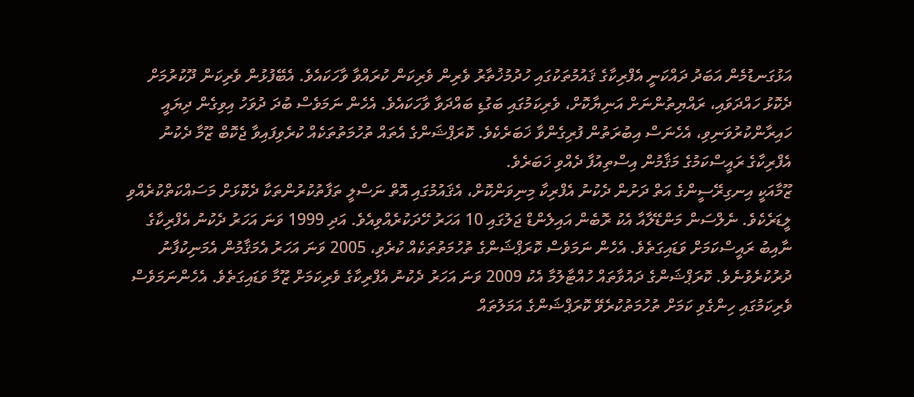އަޅުގަނޑުމެން އަބަދު ދައްކަނީ އެފްރިކާގެ ޤައުމުތަކުގައި ހުދުމުޚުތާރު ވެރިން ވެރިކަން ކުރައްވާ ވާހަކައެވެ. އެބޭފުޅުން ވެރިކަން ދޫކުރުމަށް ދެކޮޅު ހައްދަވައި، ރައްޔިތުންނަށް އަނިޔާކޮށް، ވެރިކަމުގައި ބަގުޑި ބައްދަވާ ވާހަކައެވެ. އެހެން ނަމަވެސް ބުދަ ދުވަހު އިވިގެން ދިޔައީ ހައިރާންކުރުވަނިވި، އެހެނަސް އިބުރަތުން ފުރިގެންވާ ޚަބަރެކެވެ. ކޮރަޕްޝަންގެ އެތައް ތުހުމަތުތަކެއް ކުރެވިފައިވާ ޖެކޮބް ޒޫމާ ދެކުނު އެފްރިކާގެ ރައީސްކަމުގެ މަޤާމުން އިސްތިއުފާ ދެއްވި ޚަބަރެވެ.
ޒޫމާއަކީ އިނގިރޭސީންގެ އަތް ދަށުން ދެކުނު އެފްރިކާ މިނިވަންކޮށް، އެޤައުމުގައި އޮތް ނަސްލީ ތަފާތުކުރުންތަކާ ދެކޮޅަށް މަސައްކަތްކުރެއްވި ލީޑަރެކެވެ. ނެލްސަން މަންޑޭލާއާ އެކު ރޮބެން އައިލެންޑް ޖަލުގައި 10 އަހަރު ހޭދަކުރެއްވިއެވެ. އަދި 1999 ވަނަ އަހަރު ދެކުނު އެފްރިކާގެ ނާއިބު ރައީސްކަމަށް ވަޑައިގަތެވެ. އެހެން ނަމަވެސް ކޮރަޕްޝަންގެ ތުހުމަތުތަކެއް ކުރެވި، 2005 ވަނަ އަހަރު އެމަޤާމުން އެމަނިކުފާނު ދުރުކުރެވުނެވެ. ކޮރަޕްޝަންގެ ދައުވާތައް ހުއްޓާލުމާ އެކު 2009 ވަނަ އަހަރު ދެކުނު އެފްރިކާގެ ވެރިކަމަށް ޒޫމާ ވަޑައިގަތެވެ. އެހެންނަމަވެސް ވެރިކަމުގައި ހިންގެވި ކަމަށް ތުހުމަތުކުރެވޭ ކޮރަޕްޝަންގެ އަމަލުތައް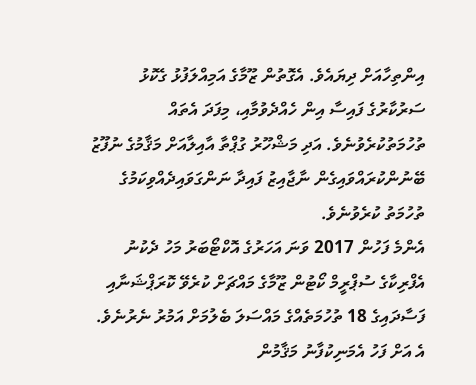އިންތިހާއަށް ދިޔައެވެ. އެގޮތުން ޒޫމާގެ އަމިއްލަފުޅު ގެކޮޅު ސަރުކާރުގެ ފައިސާ އިން ހެއްދެވުމާއި، މިފަދަ އެތައް ތުހުމަތުކުރެވުނެވެ. އަދި މަޝްހޫރު ގުޕްތާ އާއިލާއަށް މަޤާމުގެ ނުފޫޒު ބޭނުންކުރައްވައިގެން ނާޖާއިޒު ފައިދާ ނަންގަވައިދެއްވިކަމުގެ ތުހުމަތު ކުރެވުނެވެ.
އެންމެ ފަހުން 2017 ވަނަ އަހަރުގެ އޮކްޓޯބަރު މަހު ދެކުނު އެފްރިކާގެ ސުޕްރީމް ކޯޓުން ޒޫމާގެ މައްޗަށް ކުރެވޭ ކޮރަޕްޝަނާއި ފަސާދައިގެ 18 ތުހުމަތެއްގެ މައްސަލަ ބެލުމަށް އަމުރު ނެރުނެވެ.
އެ އަށް ފަހު އެމަނިކުފާނު މަޤާމުން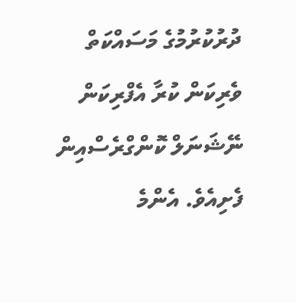ދުރުކުރުމުގެ މަސައްކަތް ވެރިކަން ކުރާ އެފްރިކަން ނޭޝަނަލް ކޮންގްރެސްއިން ފެށިއެވެ. އެންމެ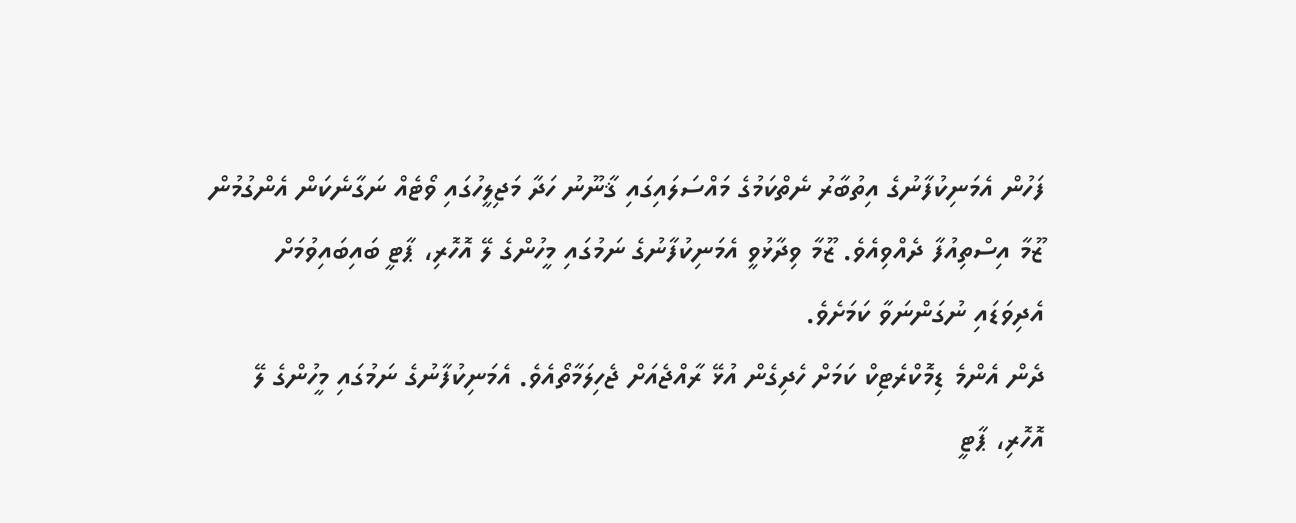ފަހުން އެމަނިކުފާނުގެ އިތުބާރު ނެތްކަމުގެ މައްސަލައިގައި ޤާނޫނު ހަދާ މަޖިލީހުގައި ވޯޓެއް ނަގާނެކަން އެންގުމުން ޒޫމާ އިސްތިއުފާ ދެއްވިއެވެ. ޒޫމާ ވިދާޅުވީ އެމަނިކުފާނުގެ ނަމުގައި މީހުންގެ ލޭ އޮހޮރި، ޕާޓީ ބައިބައިވުމަށް އެދިވަޑައި ނުގަންނަވާ ކަމަށެވެ.
ދެން އެންމެ ޑިމޮކްރެޓިކް ކަމަށް ހެދިގެން އުޅޭ ރާއްޖެއަށް ޖެހިލަމާތޯއެވެ. އެމަނިކުފާނުގެ ނަމުގައި މީހުންގެ ލޭ އޮހޮރި، ޕާޓީ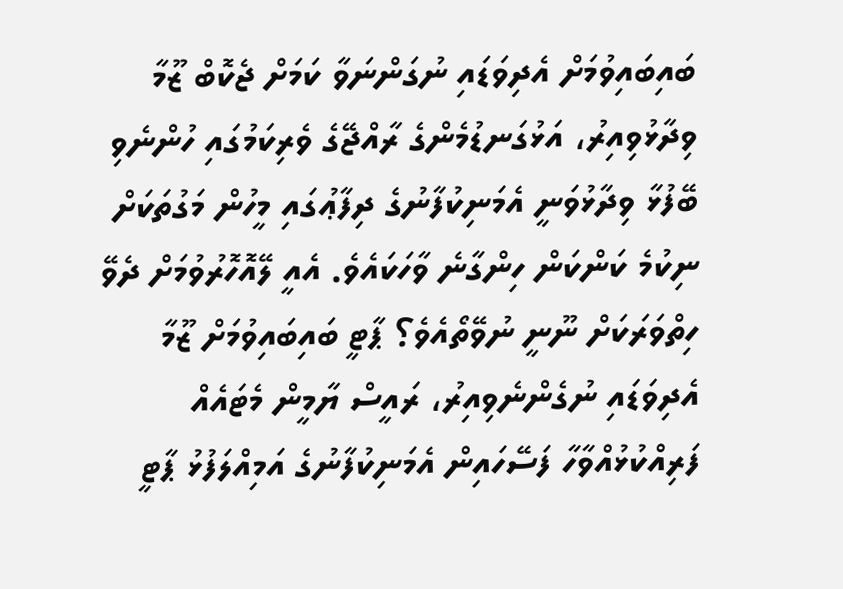ބައިބައިވުމަށް އެދިވަޑައި ނުގަންނަވާ ކަމަށް ޖެކޮބް ޒޫމާ ވިދާޅުވިއިރު، އަޅުގަނޑުމެންގެ ރާއްޖޭގެ ވެރިކަމުގައި ހުންނެވި ބޭފުޅާ ވިދާޅުވަނީ އެމަނިކުފާނުގެ ދިފާޢުގައި މީހުން މަގުތަކަށް ނިކުމެ ކަންކަން ހިންގާނެ ވާހަކައެވެ. އެއީ ލޭއޮހޮރުވުމަށް ދެވޭ ހިތްވަރަކަށް ނޫނީ ނުވޭތޯއެވެ؟ ޕާޓީ ބައިބައިވުމަށް ޒޫމާ އެދިވަޑައި ނުގެންނެވިއިރު، ރައީސް ޔާމީން މެޓައެއް ފަރިއްކުޅުއްވާހާ ފަސޭހައިން އެމަނިކުފާނުގެ އަމިއްލަފުޅު ޕާޓީ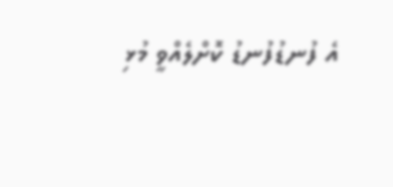އެ ފުނޑުފުނޑު ކޮށްލެއްވީ މުޅި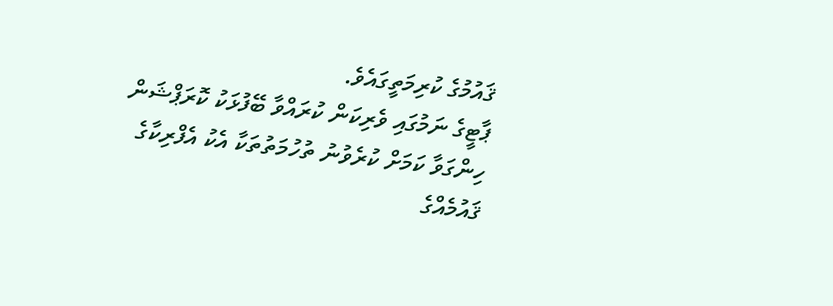ޤައުމުގެ ކުރިމަތީގައެވެ.
ޕާޓީގެ ނަމުގައި ވެރިކަން ކުރައްވާ ބޭފުޅަކު ކޮރަޕްޝަން ހިންގަވާ ކަމަށް ކުރެވުނު ތުހުމަތުތަކާ އެކު އެފްރިކާގެ ޤައުމެއްގެ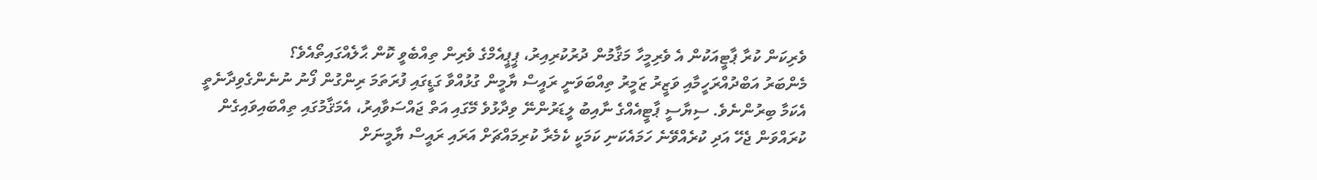ވެރިކަން ކުރާ ޕާޓީއަކުން އެ ވެރިމީހާ މަޤާމުން ދުރުކުރިއިރު، ޕީޕީއެމްގެ ވެރިން ތިއްބެވީ ކޮން ޙާލެއްގައިތޯއެވެ؟
މެންބަރު އަބްދުއްރަހީމާއި ވަޒީރު ޒަމީރު ތިއްބަވަނީ ރައީސް ޔާމީން ގުޅުއްވާ ގަޑީގައި ފުރަތަމަ ރިންގުން ފޯނު ނުނެންގެވިދާނެތީ އެކަމާ ބިރުންނެވެ. ސިޔާސީ ޕާޓީއެއްގެ ނާއިބު ލީޑަރުންނޭ ވިދާޅުވެ މޭގައި އަތް ޖައްސަވާއިރު، އެމަޤާމުގައި ތިއްބައިވައިގެން ކުރައްވަން ޖެހޭ އަދި ކުރެއްވޭނެ ހަމައެކަނި ކަމަކީ ކެމެރާ ކުރިމައްޗަށް އަރައި ރައީސް ޔާމީނަށް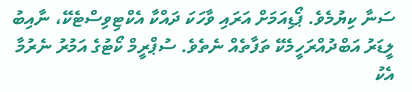ސަނާ ކިޔުމެވެ. ޕޯޑިއަމަށް އަރައި ވާހަކަ ދައްކާ އެކްޓިވިސްޓެކޭ، ނާއިބު ލީޑަރު އަބްދުއްރަހީމެކޭ ތަފާތެއް ނެތެވެ. ސުޕްރީމް ކޯޓުގެ އަމުރު ނެރުމާ އެކު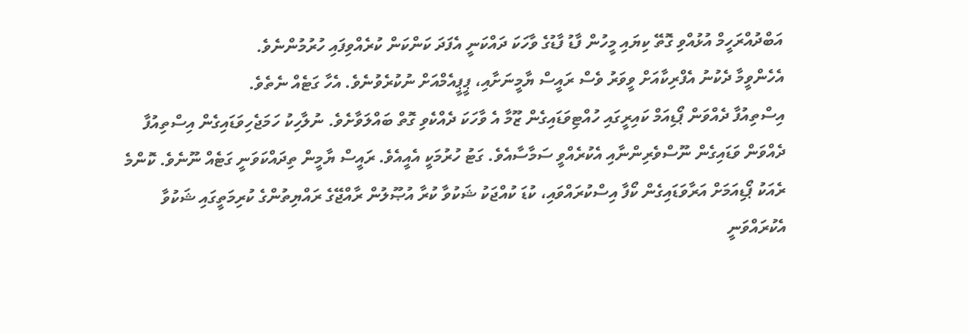އަބްދުއްރަހީމް އުޅުއްވި ގޮތޭ ކިޔައި މީހުން ފާޑު ފާޑުގެ ވާހަކަ ދައްކަނީ އެފަދަ ކަންކަން ކުރެއްވިފައި ހުރުމުންނެވެ.
އެހެންވީމާ ދެކުނު އެފްރިކާއަށް ވީވަރު ވެސް ރައީސް ޔާމީނަށާއި، ޕީޕީއެމްއަށް ނުކުރެވުނެވެ. އެހާ ގަޓެއް ނެތެވެ.
އިސްތިއުފާ ދެއްވަން ޕޯޑިއަމް ކައިރީގައި ހުއްޓިވަޑައިގެން ޒޫމާ އެ ވާހަކަ ދެއްކެވި ގޮތް ބައްލަވާށެވެ. ނުލާހިކު ހަމަޖެހިވަޑައިގެން އިސްތިއުފާ ދެއްވަން ވަޑައިގެން ނޫސްވެރިންނާއި އެކުރެއްވީ ސަމާސާއެވެ. ގަޓު ހުރުމަކީ އެއީއެވެ. ރައީސް ޔާމީން ތިދައްކަވަނީ ގަޓެއް ނޫނެވެ. ކޮންމެ ރެއަކު ޕޯޑިއަމަށް އަރާވަޑައިގެން ކޯފާ އިސްކުރައްވައި، ކުޑަ ކުއްޖަކު ޝަކުވާ ކުރާ އުޞޫލުން ރާއްޖޭގެ ރައްޔިތުންގެ ކުރިމަތީގައި ޝަކުވާ އެކުރައްވަނީ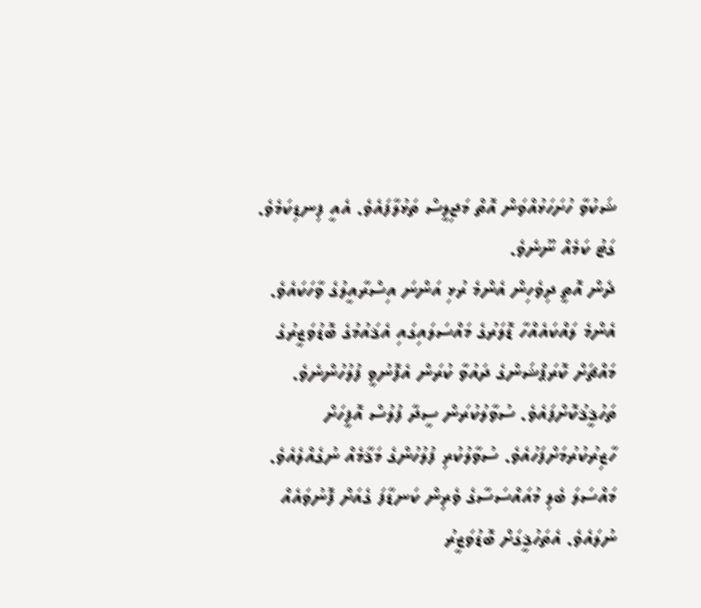ޝަކުވާ ހުށަހަޅުއްވަން އޮތް މަޖިލީސް ތަޅުލާފައެވެ. އެއީ ފިނޑިކަމެވެ. ގަޓު ކަމެއް ނޫނެވެ.
ދެން އޮތީ ދިވެހިން އެންމެ ރުޅި އަންނަ އިސްރާއީލުގެ ވާހަކައެވެ. އެންމެ ލައްކައެއްހާ ޑޮލަރުގެ މައްސަލައިގައި އެޤައުމުގެ ބޮޑުވަޒީރުގެ މައްޗަށް ކޮރަޕްޝަންގެ ދައުވާ ކުރަން އެފޮނުވީ ފުލުހުންނެވެ. ތަހުޤީޤުކޮށްފައެވެ. ސުވާލުކުރަން ސީދާ ފުލުސް އޮފީހަށް ހާޒިރުކުރުމަށްފަހުއެވެ. ސުވާލުކުރި ފުލުހުންގެ މަޤާމެއް ނުގެއްލެއެވެ. މައްސަލަ ބެލި މުއައްސަސާގެ ވެރިން ކަނޑާފަ ގެއަށް ފޮނުވައެއް ނުލައެވެ. އެތަހުޤީގަށް ބޮޑުވަޒީރު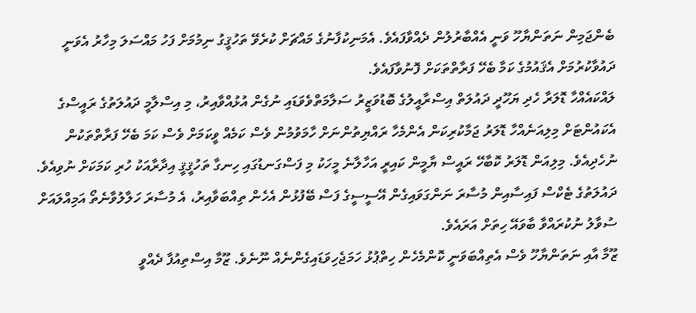ބެންޖަމިން ނަތަންޔާހޫ ވަނީ އެއްބާރުލުން ދެއްވާފައެވެ. އެމަނިކުފާނުގެ މައްޗަށް ކުރެވޭ ތަހުޤީގު ނިމުމަށް ފަހު މައްސަލަ މިހާރު އެވަނީ ދައުވާކުރުމަށް އެޤައުމުގެ ކަމާ ބެހޭ ފަރާތްތަކަށް ފޮނުވާފައެވެ.
ލައްކައެއްހާ ޑޮލަރާ ހެދި ޔަހޫދީ ދައުލަތް އިސްރާއީލުގެ ބޮޑުވަޒީރު ސަލާމަތްވެވަޑައި ނުގެން އުޅުއްވާއިރު، މި އިސްލާމީ ދައުލަތުގެ ރައީސްގެ އެކައުންޓަށް މިލިއަނެއްހާ ޑޮލަރު ޖަމާކުރިކަން އެންމެހާ ރައްޔިތުންނަށް ހާމަވުމުން ވެސް ކަމެއް ވީކަމަށް ވެސް ކަމަ ބެހޭ ފަރާތްތަކުން ނުހެދިއެވެ. މިލިއަން ޑޮލަރު ކޮބާހޭ ރައީސް ޔާމީން ކައިރީ އަހާލާނެ މީހަކު މި ފަސްގަނޑުގައި ހިނގާ ތަހުޤީޤީ އިދާރާއަކު ހުރި ކަމަކަށް ނުވިއެވެ. ދައުލަތުގެ ޓެކްސް ފައިސާއިން މުސާރަ ނަންގަވައިގެން އޭސީސީގެ ފަސް ބޭފުޅުން އެހެން ތިއްބަވާއިރު، އެ މުސާރަ ހަލާލުވާނެތޯ އަމިއްލައަށް ސުވާލު ނުކުރައްވާ ބާވައޭ ހިތަށް އަރައެވެ.
ޒޫމާ އާއި ނަތަންޔާހޫ ވެސް އެތިއްބަވަނީ ކޮންމެހެން ހިތްޕުޅު ހަމަޖެހިވަޑައިގެންނެއް ނޫނެވެ. ޒޫމާ އިސްތިއުފާ ދެއްވީ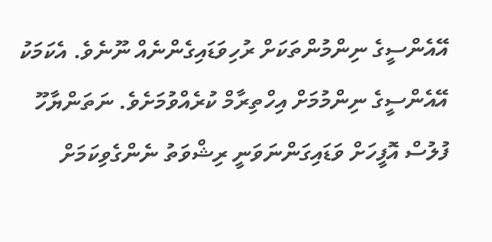އޭއެންސީގެ ނިންމުންތަކަށް ރުހިވަޑައިގެންނެއް ނޫނެވެ. އެކަމަކު އޭއެންސީގެ ނިންމުމަށް އިހްތިރާމް ކުރެއްވުމަށެވެ. ނަތަންޔާހޫ ފުލުސް އޮފީހަށް ވަޑައިގަންނަވަނީ ރިޝްވަތު ނެންގެވިކަމަށް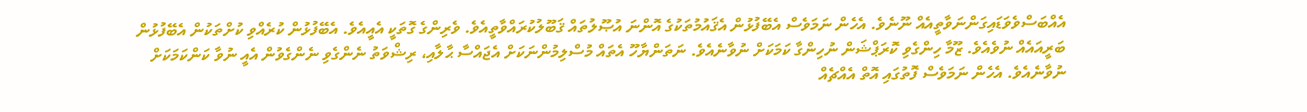އެއްބަސްވެވަޑައިގަންނަވާތީއެއް ނޫނެވެ. އެހެން ނަމަވެސް އެބޭފުޅުން އެޤައުމުތަކުގެ އޮންނަ އުޞޫލުތައް ޤަބޫލުކުރައްވާތީއެވެ. ވެރިންގެ ގޮތަކީ އެއީއެވެ. އެބޭފުޅުން ކުރެއްވި ކުށްތަކުން އެބޭފުޅުން ބަރީއައެއް ނުވެއެވެ. ޒޫމާ ހިންގެވި ކޮރަޕްޝަން ނުހިންގާ ކަމަކަށް ނުވާނެއެވެ. ނަތަންޔާހޫ އެތައް މުސްލިމުންނަކަށް އެޖައްސާ ޙާލާއި، ރިޝްވަތު ނެންގެވި ނެންގެވުން އެއީ ނުވާ ކަންކަމަކަށް ނުވާނެއެވެ. އެހެން ނަމަވެސް ފޮތުގައި އޮތް އެއްޗެއް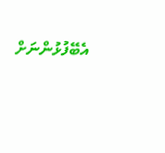އެބޭފުޅުންނަށް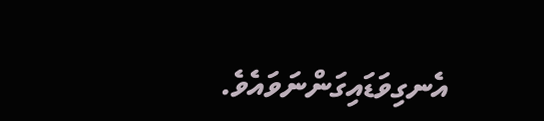އެނގިވަޑައިގަންނަވައެވެ.